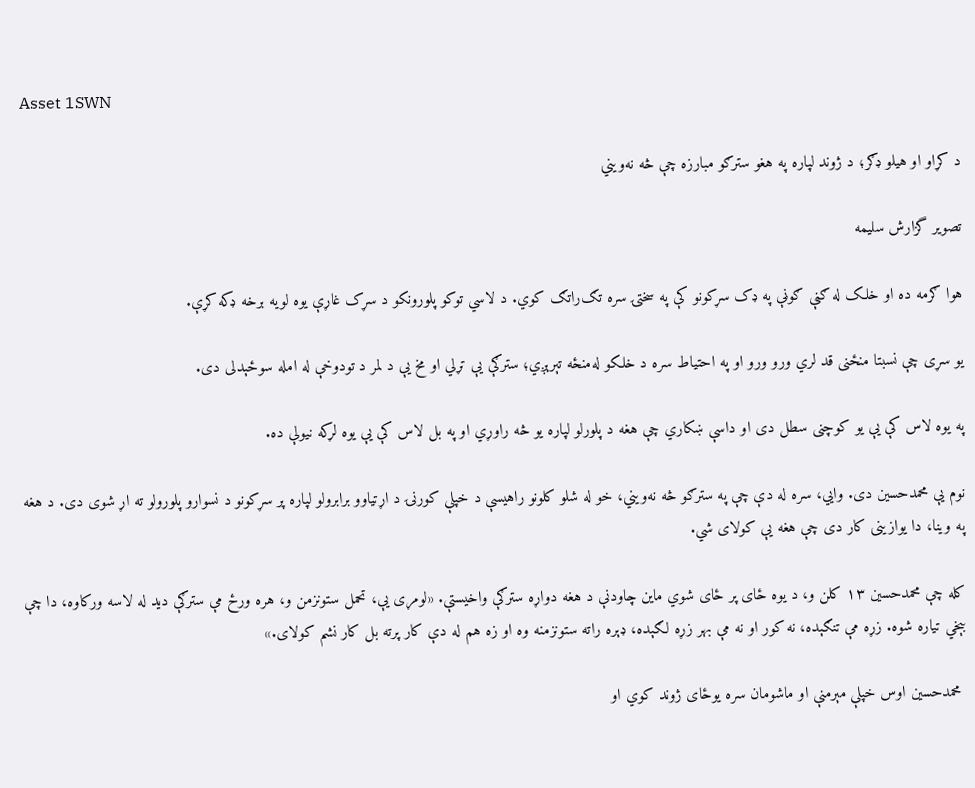Asset 1SWN

د کړاو او هیلو ډګر؛ د ژوند لپاره په هغو سترګو مبارزه چې څه نه‌ویني

تصویر گزارش سلیمه

هوا ګرمه ده او خلک له ګڼې ګوڼې په ډک سړکونو کې په سختۍ سره تګ‌راتګ کوي. د لاسي توکو پلورونکو د سړک غاړې یوه لویه برخه ډکه کړې.

یو سړی چې نسبتا منځنی قد لري ورو ورو او په احتیاط سره د خلکو له‌منځه تېرېږي؛ سترګې یې تړلي او مخ یې د لمر د تودوخې له امله سوځېدلی دی.

په یوه لاس کې یې یو کوچنی سطل دی او داسې ښکاري چې هغه د پلورلو لپاره یو څه راوړي او په بل لاس کې یې یوه لړکه نیولې ده.

نوم یې محمدحسین دی. وايي، سره له دې چې په سترګو څه نه‌ویني، خو له شلو کلونو راهیسې د خپلې کورنۍ د اړتیاوو برابرولو لپاره پر سړکونو د نسوارو پلورولو ته اړ شوی دی. د هغه په وینا، دا یوازینی کار دی چې هغه یې کولای شي.

کله چې محمدحسین ۱۳ کلن و، د یوه ځای پر ځای شوي ماین چاودنې د هغه دواړه سترګې واخیستې. «لومړی یې، تحمل ستونزمن و، هره ورځ مې سترګې دید له لاسه ورکاوه، دا چې بېخي تیاره شوه. زړه مې تنګېده، نه کور او نه مې بهر زړه لګېده، ډېره راته ستونزمنه وه او زه هم له دې کار پرته بل کار نشم کولای.»

 محمدحسین اوس خپلې مېرمنې او ماشومان سره یوځای ژوند کوي او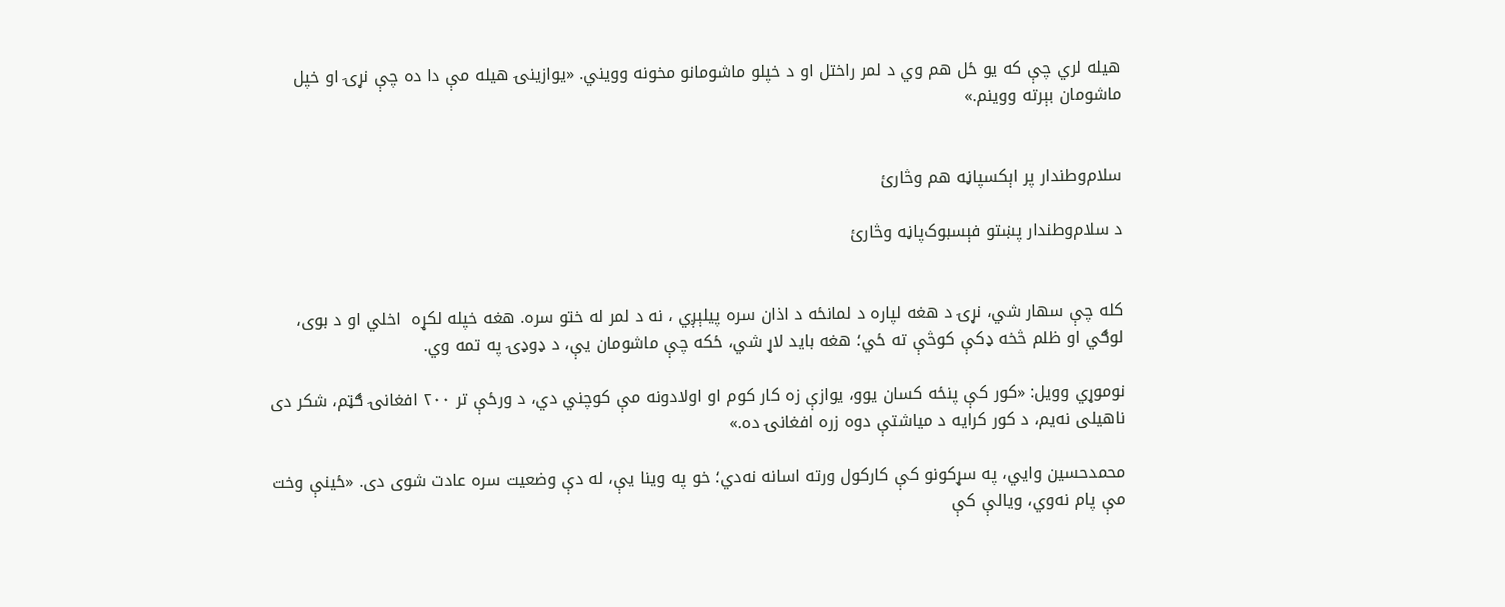هیله لري چې که یو ځل هم وي د لمر راختل او د خپلو ماشومانو مخونه وویني. «یوازینۍ هیله مې دا ده چې نړۍ او خپل ماشومان بېرته ووینم.»


سلام‌وطندار پر اېکسپاڼه هم وڅارئ

د سلام‌وطندار پښتو فېسبوک‌پاڼه وڅارئ


کله چې سهار شي، نړۍ د هغه لپاره د لمانځه د اذان سره پیلېږي ، نه د لمر له ختو سره. هغه خپله لکړه  اخلي او د بوی، لوګي او ظلم څخه ډکې کوڅې ته ځي؛ هغه باید لاړ شي، ځکه چې ماشومان یې، د ډوډۍ په تمه وي.

نوموړي وویل: «کور کې پنځه کسان یوو، یوازې زه کار کوم او اولادونه مې کوچني دي، د ورځې تر ۲۰۰ افغانۍ ګټم، شکر دی ناهیلی نه‌یم، د کور کرایه د میاشتې دوه زره افغانۍ ده.»

محمدحسین وايي، په سړکونو کې کارکول ورته اسانه نه‌دي؛ خو په وینا يې، له دې وضعیت سره عادت شوی دی. «ځینې وخت مې پام نه‌وي، ویالې کې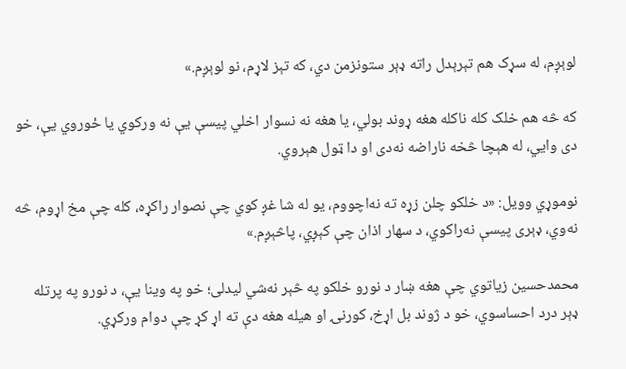لوېږم، له سړک هم تېرېدل راته ډېر ستونزمن دي، که تېز لاړم، نو لوېږم.»

که څه هم خلک کله ناکله هغه ړوند بولي، یا هغه نه نسوار اخلي پیسې یې نه ورکوي یا ځوروي یې، خو دی وايي، له هېچا څخه ناراضه نه‌دی او دا ټول هېروي.

نوموړي وویل: «د خلکو چلن زړه ته نه‌اچووم، یو له شا غږ کوي چې نصوار راکړه، کله چې مخ اړوم، څه نه‌وي، ډېری پیسې نه‌راکوي، د سهار اذان چې کېږي، پاڅېږم.»

محمدحسین زیاتوي چې هغه ښار د نورو خلکو په څېر نه‌شي لیدلی؛ خو په وینا یې، د نورو په پرتله ډېر درد احساسوي، خو د ژوند بل اړخ، کورنۍ او هیله هغه دې ته اړ کړ چې دوام ورکړي.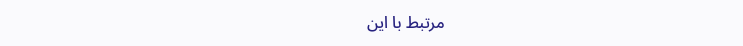مرتبط با این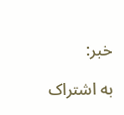خبر:

به اشتراک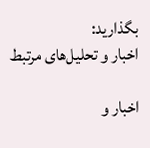بگذارید:
اخبار و تحلیل‌های مرتبط

اخبار و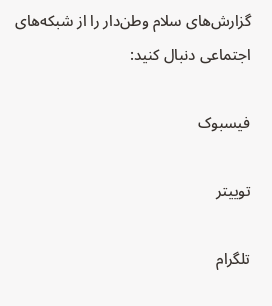گزارش‌های سلام وطن‌دار را از شبکه‌های اجتماعی دنبال کنید:

فیسبوک

توییتر

تلگرام